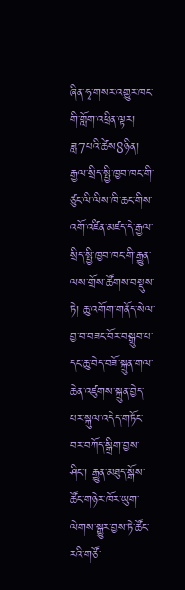ཞིན་ཧྭ་གསར་འགྱུར་ཁང་གི་གློག་འཕྲིན་ལྟར། ཟླ7པའི་ཚེས8ཉིན། རྒྱལ་སྲིད་སྤྱི་ཁྱབ་ཁང་གི་ཙུང་ལི་ལིས་ཁི་ཆང་གིས་འགོ་འཛིན་མཛད་དེ་རྒྱལ་སྲིད་སྤྱི་ཁྱབ་ཁང་གི་རྒྱུན་ལས་གྲོས་ཚོགས་བསྡུས་ཏེ། ཆུ་འགོག་གནོད་སེལ་བྱ་བ་བཟང་བོར་བསྒྲུབ་པ་དང་ཆུ་བེད་བཟོ་སྐྲུན་གལ་ཆེན་འཛུགས་སྐྲུན་བྱེད་པར་སྐུལ་འདེད་གཏོང་བར་བཀོད་སྒྲིག་བྱས་ཤིང་། རྒྱུན་མཐུད་སྒོས་ཚོང་གཉེར་ཁོར་ཡུག་ལེགས་སྒྱུར་བྱས་ཏེ་ཚོང་རའི་གཙོ་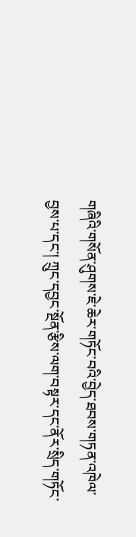གཞིའི་གསོན་ཤུགས་ཇེ་ཆེར་གཏོང་བའི་བྱེད་ཐབས་གཏན་འཁེལ་བྱས་པ་དང་། ཀྲུང་དབྱང་སྔོན་རྩིས་ལག་བསྟར་དང་ནོར་སྲིད་གཏོང་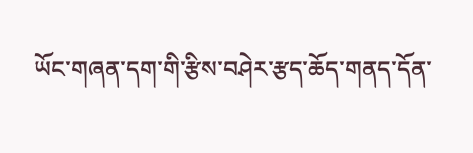ཡོང་གཞན་དག་གི་རྩིས་བཤེར་རྩད་ཆོད་གནད་དོན་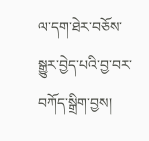ལ་དག་ཐེར་བཅོས་སྒྱུར་བྱེད་པའི་བྱ་བར་བཀོད་སྒྲིག་བྱས།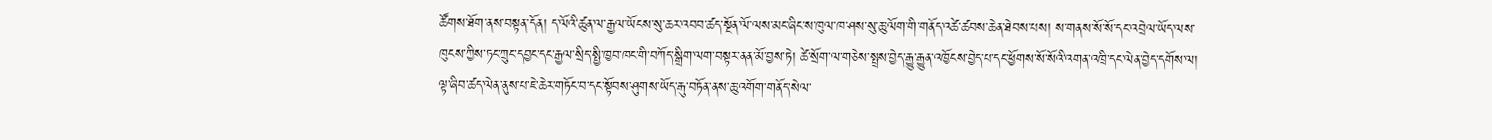ཚོགས་ཐོག་ནས་བསྟན་དོན། ད་ལོའི་ཚུན་ལ་རྒྱལ་ཡོངས་སུ་ཆར་འབབ་ཚད་སྔོན་ལོ་ལས་མང་ཞིང་ས་ཁུལ་ཁ་ཤས་སུ་ཆུ་ལོག་གི་གནོད་འཚེ་ཚབས་ཆེན་ཐེབས་པས། ས་གནས་སོ་སོ་དང་འབྲེལ་ཡོད་ལས་ཁུངས་ཀྱིས་ཏང་ཀྲུང་དབྱང་དང་རྒྱལ་སྲིད་སྤྱི་ཁྱབ་ཁང་གི་བཀོད་སྒྲིག་ལག་བསྟར་ནན་མོ་བྱས་ཏེ། ཚེ་སྲོག་ལ་གཅེས་སྤྲས་བྱེད་རྒྱུ་རྒྱུན་འཁྱོངས་བྱེད་པ་དང་ཕྱོགས་སོ་སོའི་འགན་འཁྲི་དང་ལེན་བྱེད་དགོས་ལ། ལྟ་ཞིབ་ཚད་ལེན་ནུས་པ་ཇེ་ཆེར་གཏོང་བ་དང་སྟོབས་ཤུགས་ཡོད་རྒུ་བཏོན་ནས་ཆུ་འགོག་གནོད་སེལ་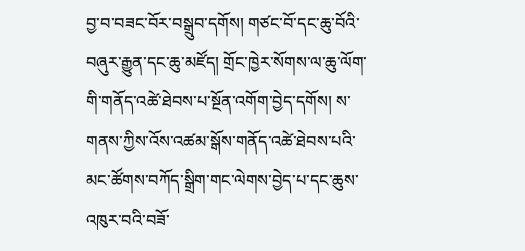བྱ་བ་བཟང་བོར་བསྒྲུབ་དགོས། གཙང་བོ་དང་ཆུ་བོའི་བཞུར་རྒྱུན་དང་ཆུ་མཛོད། གྲོང་ཁྱེར་སོགས་ལ་ཆུ་ལོག་གི་གནོད་འཚེ་ཐེབས་པ་སྔོན་འགོག་བྱེད་དགོས། ས་གནས་ཀྱིས་འོས་འཚམ་སྒོས་གནོད་འཚེ་ཐེབས་པའི་མང་ཚོགས་བཀོད་སྒྲིག་གང་ལེགས་བྱེད་པ་དང་ཆུས་འཁུར་བའི་བཟོ་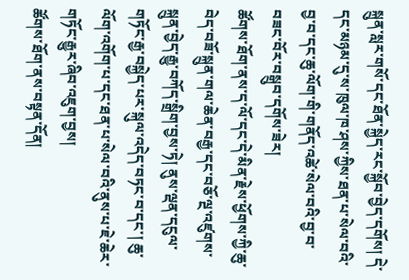སྐྲུན་སླར་གསོ་དང་ཐོན་སྐྱེད་རང་སྐྱོབ་བྱེད་དགོས། དེ་དང་མཉམ་དུ་ས་ཁུལ་ཁ་ཤས་ཀྱིས་ཐན་པ་སེལ་བའི་བྱ་བ་དང་ཆུ་ལོག་གི་གནོད་འཚེ་སེལ་བའི་བྱ་བ་བཟང་བོར་བསྒྲུབ་དགོས་ཟེར།
ཚོགས་ཐོག་ནས་ད་ལོ་དང་དེ་མིན་རྗེས་ཕྱོགས་ཀྱི་ཆུ་བེད་བཟོ་སྐྲུན་གལ་ཆེན་བརྒྱ་དང་བཅོ་ལྔ་འཛུགས་སྐྲུན་བྱེད་རྒྱུ་བཀོད་སྒྲིག་བྱས་ཏེ། ནུས་ལྡན་དངུལ་གཏོང་རྒྱ་བསྐྱེད་པར་སྐུལ་འདེད་བཏང་བ་དང་། ཆུ་ལོག་འགོག་པ་དང་ཐན་པ་སེལ་བའི་ནུས་པ་ཇེ་ཆེར་གཏོང་རྒྱུར་ཞིབ་འཇུག་བྱས།
ཚོགས་ཐོག་ནས་བསྟན་དོན།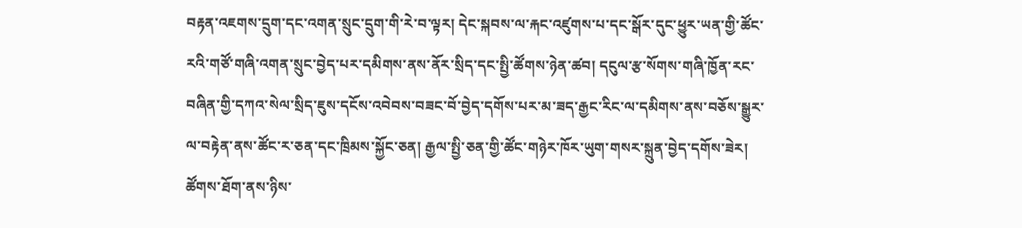བརྟན་འཇགས་དྲུག་དང་འགན་སྲུང་དྲུག་གི་རེ་བ་ལྟར། དེང་སྐབས་ལ་རྐང་འཛུགས་པ་དང་སྒོར་དུང་ཕྱུར་ཡན་གྱི་ཚོང་རའི་གཙོ་གཞི་འགན་སྲུང་བྱེད་པར་དམིགས་ནས་ནོར་སྲིད་དང་སྤྱི་ཚོགས་ཉེན་ཚབ། དངུལ་རྩ་སོགས་གཞི་ཁྱོན་རང་བཞིན་གྱི་དཀའ་སེལ་སྲིད་ཇུས་དངོས་འབེབས་བཟང་བོ་བྱེད་དགོས་པར་མ་ཟད་རྒྱང་རིང་ལ་དམིགས་ནས་བཅོས་སྒྱུར་ལ་བརྟེན་ནས་ཚོང་ར་ཅན་དང་ཁྲིམས་སྐྱོང་ཅན། རྒྱལ་སྤྱི་ཅན་གྱི་ཚོང་གཉེར་ཁོར་ཡུག་གསར་སྐྲུན་བྱེད་དགོས་ཟེར།
ཚོགས་ཐོག་ནས་ཉིས་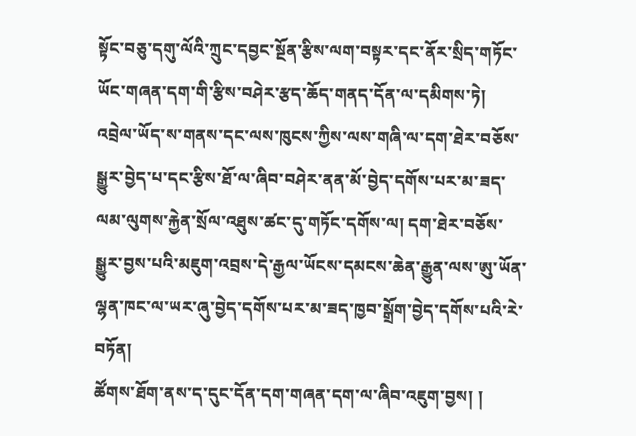སྟོང་བཅུ་དགུ་ལོའི་ཀྲུང་དབྱང་སྔོན་རྩིས་ལག་བསྟར་དང་ནོར་སྲིད་གཏོང་ཡོང་གཞན་དག་གི་རྩིས་བཤེར་རྩད་ཆོད་གནད་དོན་ལ་དམིགས་ཏེ། འབྲེལ་ཡོད་ས་གནས་དང་ལས་ཁུངས་ཀྱིས་ལས་གཞི་ལ་དག་ཐེར་བཅོས་སྒྱུར་བྱེད་པ་དང་རྩིས་ཐོ་ལ་ཞིབ་བཤེར་ནན་མོ་བྱེད་དགོས་པར་མ་ཟད་ལམ་ལུགས་རྐྱེན་སྲོལ་འཐུས་ཚང་དུ་གཏོང་དགོས་ལ། དག་ཐེར་བཅོས་སྒྱུར་བྱས་པའི་མཇུག་འབྲས་དེ་རྒྱལ་ཡོངས་དམངས་ཆེན་རྒྱུན་ལས་ཨུ་ཡོན་ལྷན་ཁང་ལ་ཡར་ཞུ་བྱེད་དགོས་པར་མ་ཟད་ཁྱབ་སྒྲོག་བྱེད་དགོས་པའི་རེ་བཏོན།
ཚོགས་ཐོག་ནས་ད་དུང་དོན་དག་གཞན་དག་ལ་ཞིབ་འཇུག་བྱས། །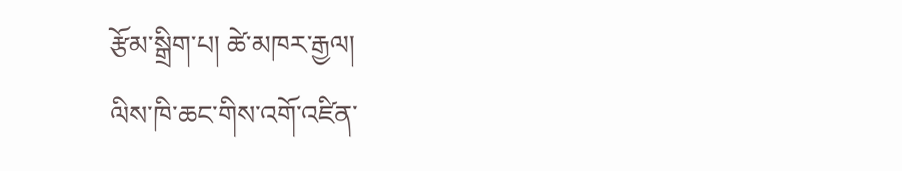རྩོམ་སྒྲིག་པ། ཚེ་མཁར་རྒྱལ།
ལིས་ཁི་ཆང་གིས་འགོ་འཛིན་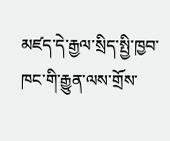མཛད་དེ་རྒྱལ་སྲིད་སྤྱི་ཁྱབ་ཁང་གི་རྒྱུན་ལས་གྲོས་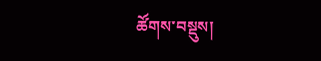ཚོགས་བསྡུས།